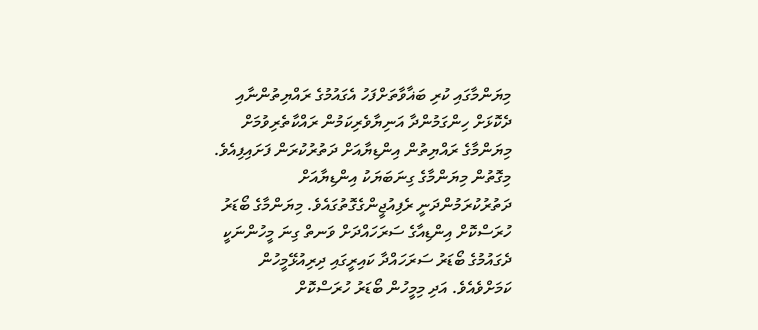މިޔަންމާގައި ކުރި ބަޣާވާތަށްފަހު އެގައުމުގެ ރައްޔިތުންނާއި ދެކޮޅަށް ހިންގަމުންދާ އަނިޔާވެރިކަމުން ރައްކާތެރިވުމަށް މިޔަންމާގެ ރައްޔިތުން އިންޑިޔާއަށް ދަތުރުކުރަން ފަށައިފިއެވެ.
މިގޮތުން މިޔަންމާގެ ގިނަބަޔަކު އިންޑިޔާއަށް ދަތުރުކުރަމުންދަނީ ރެފިއުޖީންގެގޮތުގައެވެ. މިޔަންމާގެ ބޯޑަރު ހުރަސްކޮށް އިންޑިއާގެ ސަރަހައްދަށް ވަނތް ގިނަ މީހުންނަކީ ދެގައުމުގެ ބޯޑަރު ސަރަހައްދާ ކައިރީގައި ދިރިއުޅޭމީހުން ކަމަށްވެއެވެ. އަދި މިމީހުން ބޯޑަރު ހުރަސްކޮށް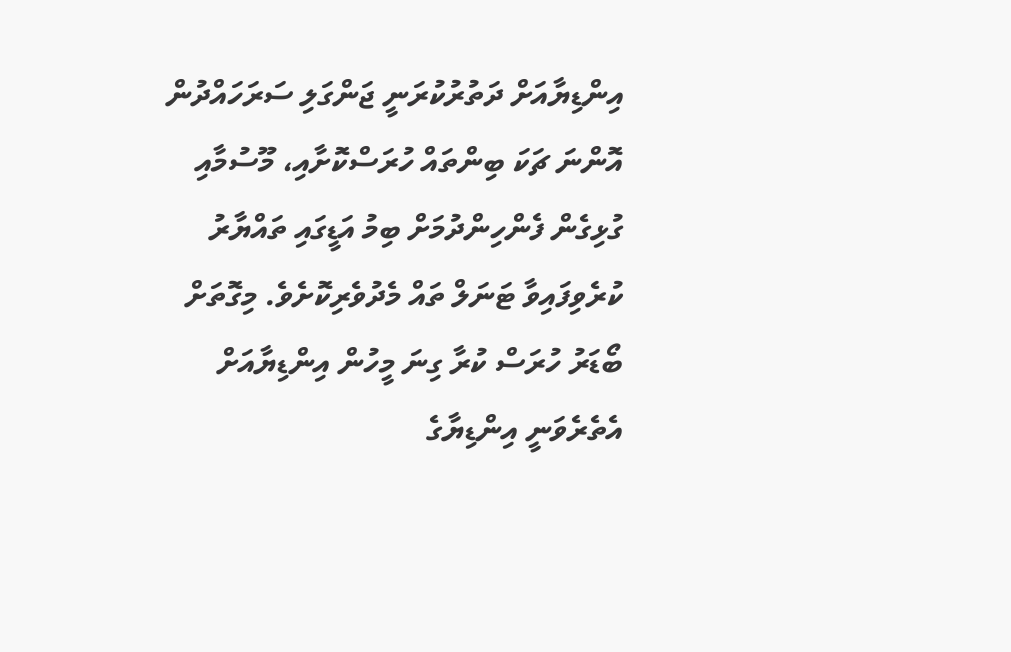އިންޑިޔާއަށް ދަތުރުކުރަނީ ޖަންގަލި ސަރަހައްދުން އޮންނަ ޗަކަ ބިންތައް ހުރަސްކޮށާއި، މޫސުމާއި ގުޅިގެން ފެންހިންދުމަށް ބިމު އަޑީގައި ތައްޔާރު ކުރެވިފައިވާ ޓަނަލް ތައް މެދުވެރިކޮށެވެ. މިގޮތަށް ބޯޑަރު ހުރަސް ކުރާ ގިނަ މީހުން އިންޑިޔާއަށް އެތެރެވަނީ އިންޑިޔާގެ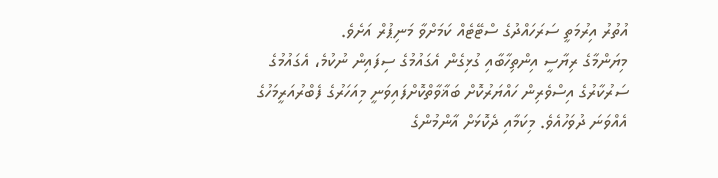އުތުރު އިރުމަތީ ސަރަހައްދުގެ ސްޓޭޓެއް ކަމަށްވާ މަނިޕުރް އަށެވެ.
މިޔަންމާގެ ރިޔާސީ އިންތިހާބާއި ގުޅިގެން އެގައުމުގެ ސިފައިން ނުކުމެ، އެގައުމުގެ ސަރުކާރުގެ އިސްވެރިން ހައްޔަރުކޮށް ބަޣާވާތްކޮށްފައިވަނީ މިއަހަރުގެ ފެބްރުއަރީމަހުގެ އެއްވަނަ ދުވަހުއެވެ. މިކަމާއި ދެކޮޅަށް އާންމުންގެ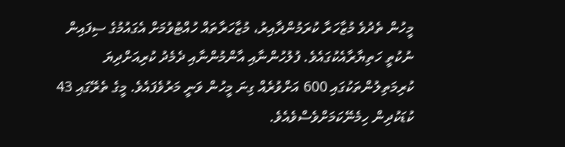މީހުން ތެދުވެ މުޒާހަރާ ކުރަމުންދާއިރު، މުޒާހަރާތައް ހުއްޓުވުމަށް އެގައުމުގެ ސިފައިން ނުކުތީ ހަތިޔާރާއެކުގައެވެ. ފުލުހުންނާއި އާންމުންނާއި ދެމެދު ކުރިއަށްދިޔަ ކުރިމަތިލުންތަކުގައި 600 އަށްވުރެއް ގިނަ މީހުން ވަނީ މަރުވެފައެވެ. މީގެ ތެރޭގައި 43 ކުޑަކުދިން ހިމެނޭކަމަށްވެސްވެއެވެ.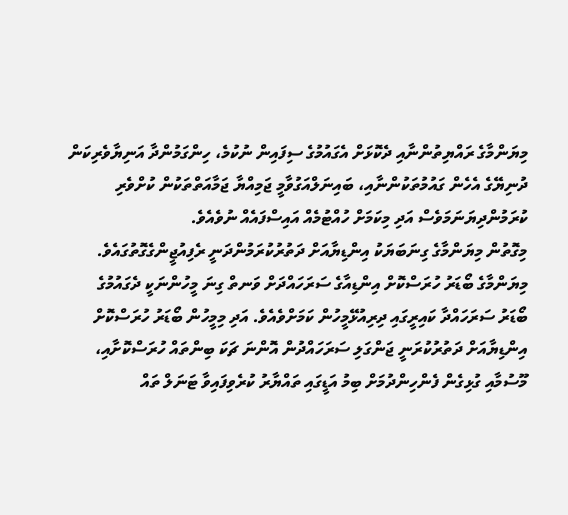މިޔަންމާގެ ރައްޔިތުންނާއި ދެކޮޅަށް އެގައުމުގެ ސިފައިން ނުކުމެ، ހިންގަމުންދާ އަނިޔާވެރިކަން ދުނިޔޭގެ އެހެން ގައުމުތަކުންނާއި، ބައިނަލްއަގުވާމީ ޖަމިއްޔާ ޖަމާއަތްތަކުން ކުށްވެރި ކުރަމުންދިޔަނަމަވެސް އަދި މިކަމަށް ހުއްޓުމެއް އައިސްފައެއް ނުވެއެވެ.
މިގޮތުން މިޔަންމާގެ ގިނަބަޔަކު އިންޑިޔާއަށް ދަތުރުކުރަމުންދަނީ ރެފިއުޖީންގެގޮތުގައެވެ. މިޔަންމާގެ ބޯޑަރު ހުރަސްކޮށް އިންޑިއާގެ ސަރަހައްދަށް ވަނތް ގިނަ މީހުންނަކީ ދެގައުމުގެ ބޯޑަރު ސަރަހައްދާ ކައިރީގައި ދިރިއުޅޭމީހުން ކަމަށްވެއެވެ. އަދި މިމީހުން ބޯޑަރު ހުރަސްކޮށް އިންޑިޔާއަށް ދަތުރުކުރަނީ ޖަންގަލި ސަރަހައްދުން އޮންނަ ޗަކަ ބިންތައް ހުރަސްކޮށާއި، މޫސުމާއި ގުޅިގެން ފެންހިންދުމަށް ބިމު އަޑީގައި ތައްޔާރު ކުރެވިފައިވާ ޓަނަލް ތައް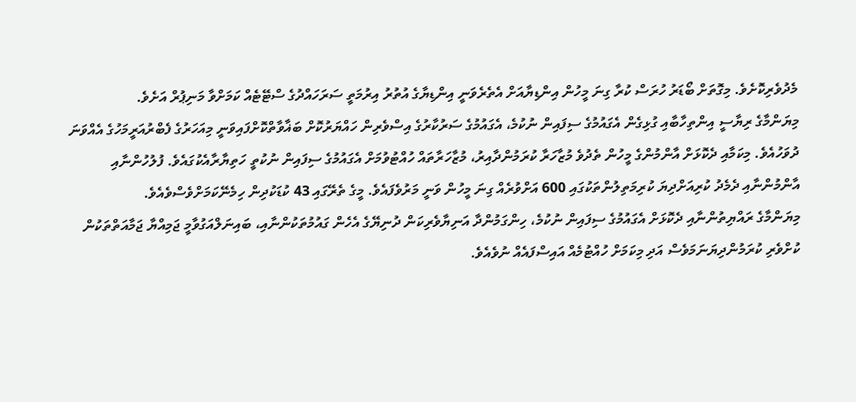މެދުވެރިކޮށެވެ. މިގޮތަށް ބޯޑަރު ހުރަސް ކުރާ ގިނަ މީހުން އިންޑިޔާއަށް އެތެރެވަނީ އިންޑިޔާގެ އުތުރު އިރުމަތީ ސަރަހައްދުގެ ސްޓޭޓެއް ކަމަށްވާ މަނިޕުރް އަށެވެ.
މިޔަންމާގެ ރިޔާސީ އިންތިހާބާއި ގުޅިގެން އެގައުމުގެ ސިފައިން ނުކުމެ، އެގައުމުގެ ސަރުކާރުގެ އިސްވެރިން ހައްޔަރުކޮށް ބަޣާވާތްކޮށްފައިވަނީ މިއަހަރުގެ ފެބްރުއަރީމަހުގެ އެއްވަނަ ދުވަހުއެވެ. މިކަމާއި ދެކޮޅަށް އާންމުންގެ މީހުން ތެދުވެ މުޒާހަރާ ކުރަމުންދާއިރު، މުޒާހަރާތައް ހުއްޓުވުމަށް އެގައުމުގެ ސިފައިން ނުކުތީ ހަތިޔާރާއެކުގައެވެ. ފުލުހުންނާއި އާންމުންނާއި ދެމެދު ކުރިއަށްދިޔަ ކުރިމަތިލުންތަކުގައި 600 އަށްވުރެއް ގިނަ މީހުން ވަނީ މަރުވެފައެވެ. މީގެ ތެރޭގައި 43 ކުޑަކުދިން ހިމެނޭކަމަށްވެސްވެއެވެ.
މިޔަންމާގެ ރައްޔިތުންނާއި ދެކޮޅަށް އެގައުމުގެ ސިފައިން ނުކުމެ، ހިންގަމުންދާ އަނިޔާވެރިކަން ދުނިޔޭގެ އެހެން ގައުމުތަކުންނާއި، ބައިނަލްއަގުވާމީ ޖަމިއްޔާ ޖަމާއަތްތަކުން ކުށްވެރި ކުރަމުންދިޔަނަމަވެސް އަދި މިކަމަށް ހުއްޓުމެއް އައިސްފައެއް ނުވެއެވެ.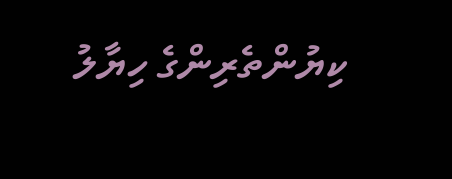ކިޔުންތެރިންގެ ހިޔާލު